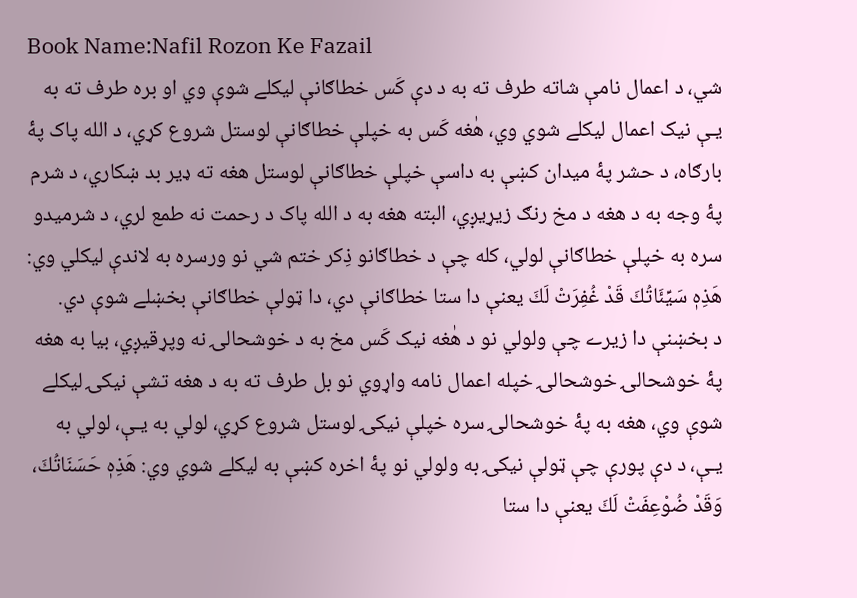Book Name:Nafil Rozon Ke Fazail
شي، د اعمال نامې شاته طرف ته به د دې کَس خطاګانې ليکلے شوې وي او بره طرف ته به يـې نيک اعمال ليکلے شوي وي، هٰغه کَس به خپلې خطاګانې لوستل شروع کړي، د الله پاک پۀ بارګاه، د حشر پۀ ميدان کښې به داسې خپلې خطاګانې لوستل هغه ته ډير بد ښکاري، د شرم پۀ وجه به د هغه د مخ رنګ زيړيږي، البته هغه به د الله پاک د رحمت نه طمع لري، د شرميدو سره به خپلې خطاګانې لولي، کله چې د خطاګانو ذِکر ختم شي نو ورسره به لاندې ليکلي وي: هَذِهٖ سَيِّئَاتُكَ قَدْ غُفِرَتْ لَكَ يعنې دا ستا خطاګانې دي، دا ټولې خطاګانې بخښلے شوې دي.
د بخښنې دا زيرے چې ولولي نو د هٰغه نيک کَس مخ به د خوشحالۍ نه وپړقيږي، بيا به هغه پۀ خوشحالۍ خوشحالۍ خپله اعمال نامه واړوي نو بل طرف ته به د هغه تشې نيکۍ ليکلے شوې وي، هغه به پۀ خوشحالۍ سره خپلې نيکۍ لوستل شروع کړي، لولي به يـې، لولي به يـې، د دې پورې چې ټولې نيکۍ به ولولي نو پۀ اخره کښې به ليکلے شوي وي: هَذِهٖ حَسَنَاتُكَ، وَقَدْ ضُوْعِفَتْ لَكَ يعنې دا ستا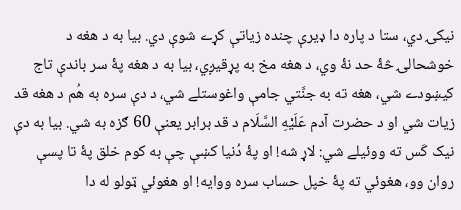نيکۍ دي، ستا د پاره دا ډيرې چنده زياتې کړے شوې دي. بيا به د هغه د خوشحالۍ څۀ حد نۀ وي، د هغه مخ به پړقيږي، بيا به د هغه پۀ سر باندې تاج کيښودے شي، هغه ته به جنَّتي جامې واغوستلے شي، د دې سره به هُم د هغه قد زيات شي او د حضرت آدم عَلَیْهِ السَّلَام د قد برابر يعنې 60 ګزه به شي. بيا به دې نيک کَس ته ووئيلے شي: لاړ شه! او پۀ دُنيا کښې چې به کوم خلق پۀ تا پسې روان وو، هغوئي ته پۀ خپل حساب سره ووايه! او هغوئي ټولو له دا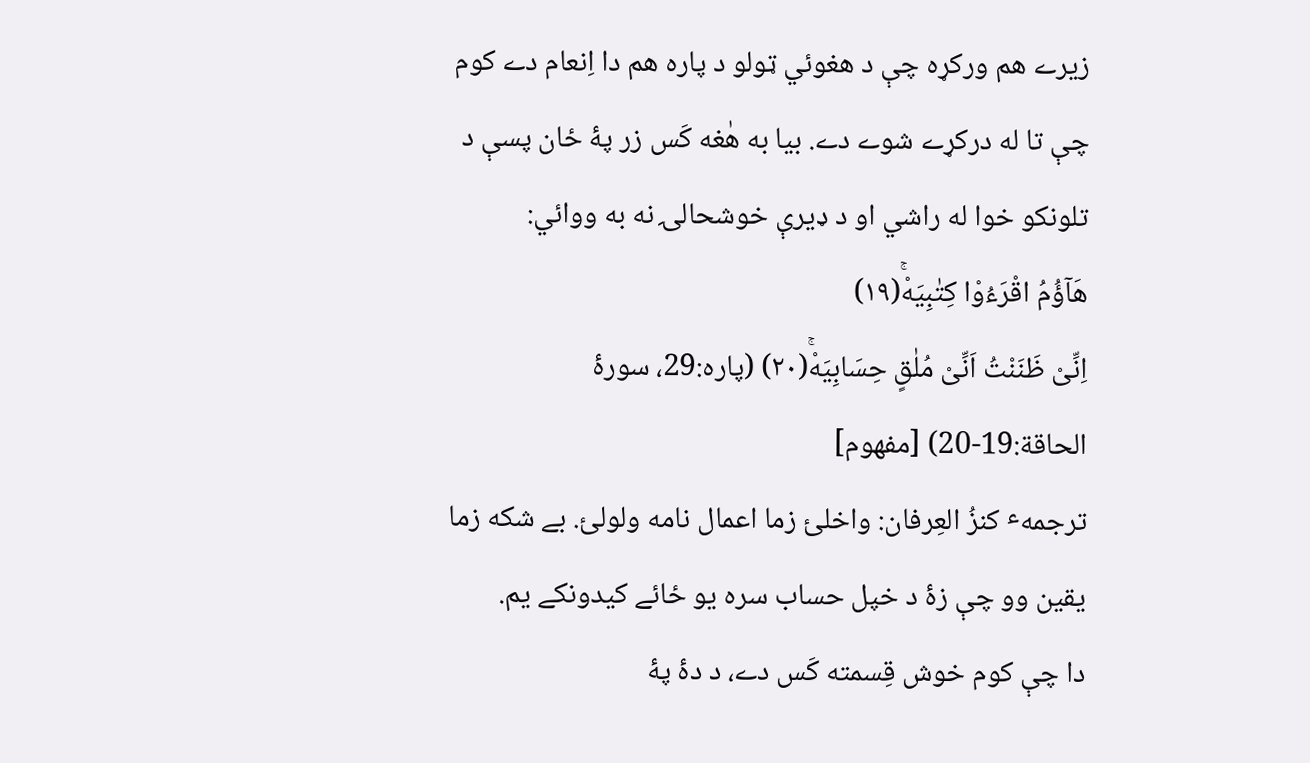زيرے هم ورکړه چې د هغوئي ټولو د پاره هم دا اِنعام دے کوم چې تا له درکړے شوے دے. بيا به هٰغه کَس زر پۀ ځان پسې د تلونکو خوا له راشي او د ډيرې خوشحالۍ نه به ووائي:
هَآؤُمُ اقْرَءُوْا كِتٰبِیَهْۚ(۱۹)
اِنِّیْ ظَنَنْتُ اَنِّیْ مُلٰقٍ حِسَابِیَهْۚ(۲۰) (پارہ:29، سورۀ الحاقة:19-20) [مفهوم]
ترجمهٴ کنزُ العِرفان: واخلئ زما اعمال نامه ولولئ. بے شکه زما يقين وو چې زۀ د خپل حساب سره يو ځائے کيدونکے يم.
دا چې کوم خوش قِسمته کَس دے، د دۀ پۀ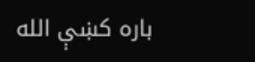باره کښې الله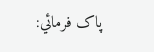پاک فرمائي: